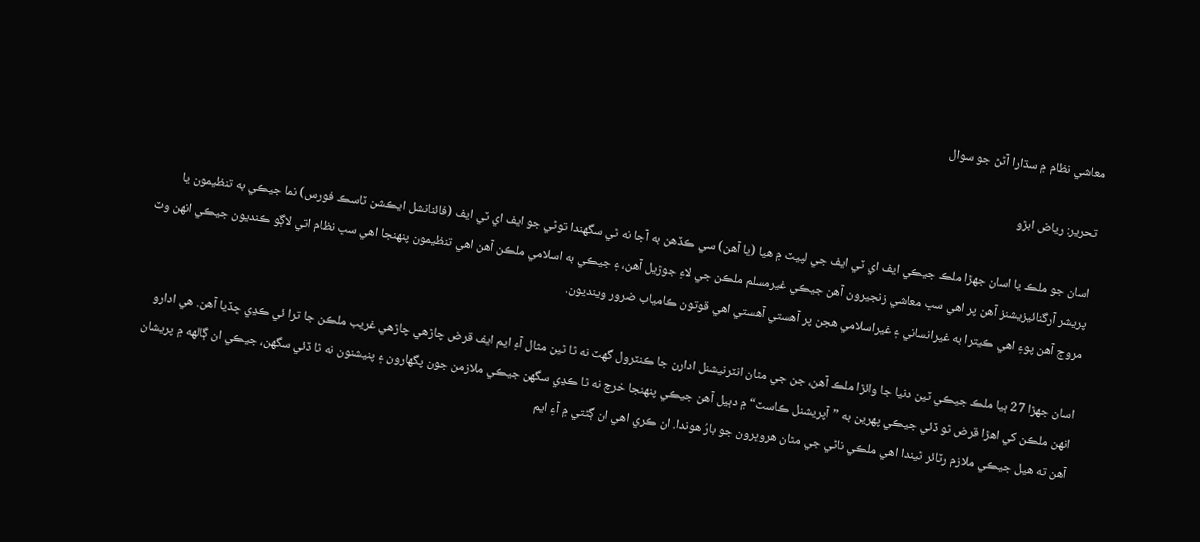معاشي نظام ۾ سڌارا آڻڻ جو سوال

تحرير: رياض ابڙو

اسان جو ملڪ يا اسان جهڙا ملڪ جيڪي ايف اي ٽي ايف جي لپيٽ ۾ هيا (يا آهن) سي ڪڏهن به آجا نه ٿي سگهندا توڻي جو ايف اي ٽي ايف (فائنانشل ايڪشن ٽاسڪ فورس) نما جيڪي به تنظيمون يا پريشر آرگنائيزيشنز آهن پر اهي سڀ معاشي زنجيرون آهن جيڪي غيرمسلم ملڪن جي لاءِ جوڙيل آهن، ۽ جيڪي به اسلامي ملڪن آهن اهي تنظيمون پنهنجا اهي سڀ نظام اتي لاڳو ڪنديون جيڪي انهن وٽ مروج آهن پوءِ اهي ڪيترا به غيرانساني ۽ غيراسلامي هجن پر آهستي آهستي اهي قوتون ڪامياب ضرور وينديون.

اسان جهڙا 27 ٻيا ملڪ جيڪي ٽين دنيا جا وائڙا ملڪ آهن، جن جي مٿان انٽرنيشنل ادارن جا ڪنٽرول گهٽ نه ٿا ٿين مثال آءِ ايم ايف قرض چاڙهي چاڙهي غريب ملڪن جا ترا ئي ڪڍي ڇڏيا آهن. هي ادارو انهن ملڪن کي اهڙا قرض ٿو ڏئي جيڪي پهرين به ”آپريشنل ڪاسٽ“ ۾ دٻيل آهن جيڪي پنهنجا خرچ نه ٿا ڪڍي سگهن جيڪي ملازمن جون پگهارون ۽ پنيشنون نه ٿا ڏئي سگهن، جيڪي ان ڳالهه ۾ پريشان آهن ته هيل جيڪي ملازم رٽائر ٿيندا اهي ملڪي ناڻي جي مٿان هروڀرون جو بارُ هوندا. ان ڪري اهي ان ڳڻتي ۾ آءِ ايم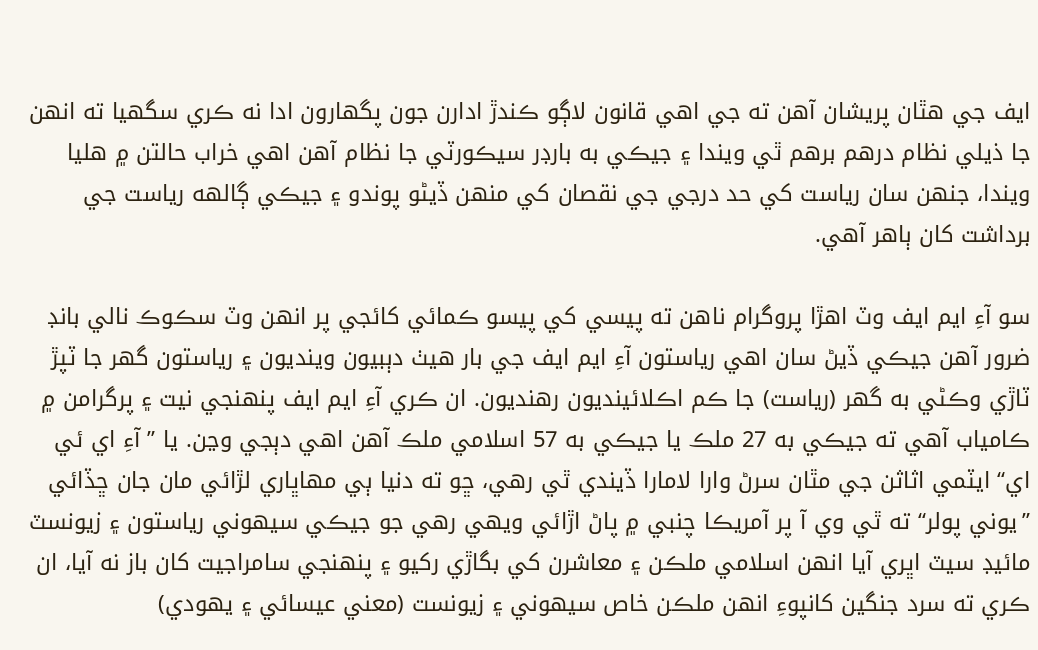ايف جي هٿان پريشان آهن ته جي اهي قانون لاڳو ڪندڙ ادارن جون پگهارون ادا نه ڪري سگهيا ته انهن جا ذيلي نظام درهم برهم ٿي ويندا ۽ جيڪي به بارڊر سيڪورٽي جا نظام آهن اهي خراب حالتن ۾ هليا ويندا، جنهن سان رياست کي حد درجي جي نقصان کي منهن ڏيڻو پوندو ۽ جيڪي ڳالهه رياست جي برداشت کان ٻاهر آهي.

سو آءِ ايم ايف وٽ اهڙا پروگرام ناهن ته پيسي کي پيسو ڪمائي کائجي پر انهن وٽ سڪوڪ نالي بانڊ ضرور آهن جيڪي ڏيڻ سان اهي رياستون آءِ ايم ايف جي بار هيٺ دٻبيون وينديون ۽ رياستون گهر جا ٽپڙ ٽاڙي وڪڻي به گهر (رياست) جا ڪم اڪلائينديون رهنديون. ان ڪري آءِ ايم ايف پنهنجي نيت ۽ پرگرامن ۾ ڪامياب آهي ته جيڪي به 27 ملڪ يا جيڪي به 57 اسلامي ملڪ آهن اهي دٻجي وڃن. يا ”آءِ اي ئي اي“ ايٽمي اثاثن جي مٿان سرڻ وارا لامارا ڏيندي ٿي رهي، ڇو ته دنيا ٻي مهاڀاري لڙائي مان جان ڇڏائي ”يوني پولر“ ته ٿي وي آ پر آمريڪا چنبي ۾ پاڻ اڙائي ويهي رهي جو جيڪي سيهوني رياستون ۽ زيونسٽ مائيڊ سيٽ اڀري آيا انهن اسلامي ملڪن ۽ معاشرن کي بگاڙي رکيو ۽ پنهنجي سامراجيت کان باز نه آيا، ان ڪري ته سرد جنگين کانپوءِ انهن ملڪن خاص سيهوني ۽ زيونست (معني عيسائي ۽ يهودي)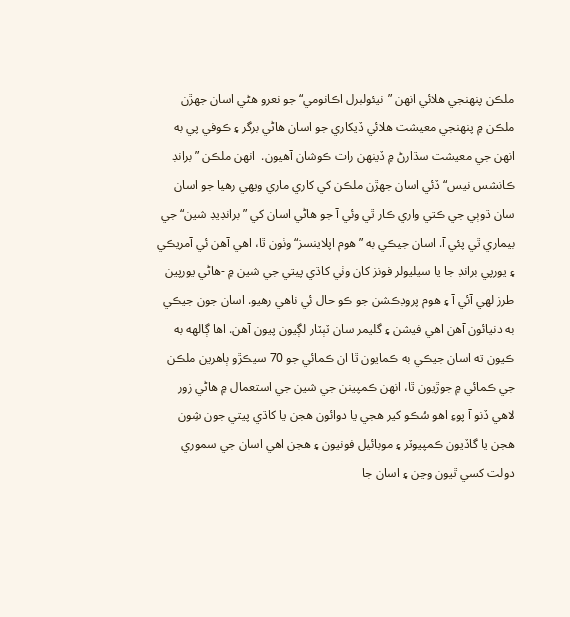ملڪن پنهنجي هلائي انهن ”نيئولبرل اڪانومي“ جو نعرو هڻي اسان جهڙن ملڪن ۾ پنهنجي معيشت هلائي ڏيکاري جو اسان هاڻي برگر ۽ ڪوفي پي به انهن جي معيشت سڌارڻ ۾ ڏينهن رات ڪوشان آهيون.  انهن ملڪن ”برانڊ ڪانشس نيس“ ڏئي اسان جهڙن ملڪن کي کاري ماري ويهي رهيا جو اسان سان ڌوٻي جي ڪتي واري ڪار ٿي وئي آ جو هاڻي اسان کي ”برانڊيڊ شين“ جي بيماري ٿي پئي آ. اسان جيڪي به ”هوم اپلاينسز“ وٺون ٿا، اهي آهن ئي آمريڪي ۽ يورپي برانڊ جا يا سيليولر فونز کان وٺي کاڌي پيتي جي شين ۾ -هاڻي يورپين طرز لهي آئي آ ۽ هوم پروڊڪشن جو ڪو حال ئي ناهي رهيو. اسان جون جيڪي به دنيائون آهن اهي فيشن ۽ گليمر سان ٽٻٽار لڳيون پيون آهن. اها ڳالهه به ڪيون ته اسان جيڪي به ڪمايون ٿا ان ڪمائي جو 70 سيڪڙو ٻاهرين ملڪن جي ڪمائي ۾ جوڙيون ٿا، انهن ڪمپينن جي شين جي استعمال ۾ هاڻي زور لاهي ڏنو آ پوءِ اهو سُڪو کير هجي يا دوائون هجن يا کاڌي پيتي جون شِون هجن يا گاڏيون ڪمپيوٽر ۽ موبائيل فونيون ۽ هجن اهي اسان جي سموري دولت کسي ٿيون وڃن ۽ اسان جا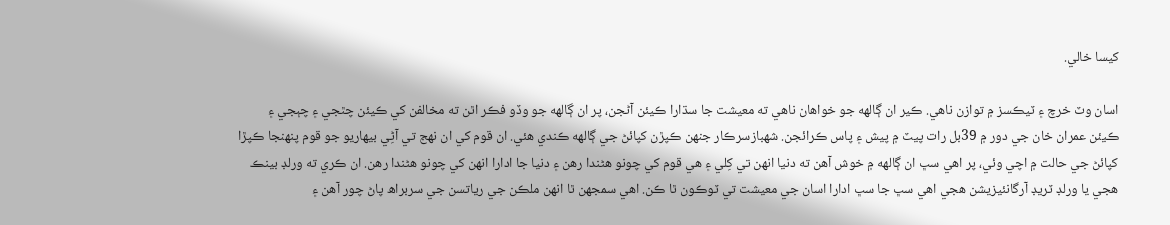کيسا خالي.

اسان وٽ خرچ ۽ ٽيڪسز ۾ توازن ناهي. ڪير ان ڳالهه جو خواهان ناهي ته معيشت جا سڌارا ڪيئن آڻجن، پر ان ڳالهه جو وڏو فڪر اٿن ته مخالفن کي ڪيئن چٿجي ۽ چٻجي ۽ ڪيئن عمران خان جي دور ۾ 39بل رات پيٽ ۾ پيش ۽ پاس ڪرائجن. شهبازسرڪار جنهن ڪپڙن کپائڻ جي ڳالهه ڪندي هئي. ان قوم کي ان نهج تي آڻِي بيهاريو جو قوم پنهنجا ڪپڙا کپائڻ جي حالت ۾ اچي وئي، پر اهي سڀ ان ڳالهه ۾ خوش آهن ته دنيا انهن تي کِلي ۽ هي قوم کي چونو هڻندا رهن ۽ دنيا جا ادارا انهن کي چونو هڻندا رهن. ان ڪري ته ورلڊ بينڪ هجي يا ورلڊ ٽريڊ آرگانئيزيشن هجي اهي سڀ جا سڀ ادارا اسان جي معيشت تي ٽوڪون ٿا ڪن. اهي سمجهن ٿا انهن ملڪن جي رياتسن جي سربراھ پاڻ چور آهن ۽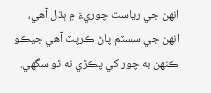انهن جي رياست چوريءَ ۾ ٻڌل آهي، انهن جي سسٽم پاڻ ڪرپٽ آهي جيڪو ڪنهن به چور کي پڪڙي نه ٿو سگهي.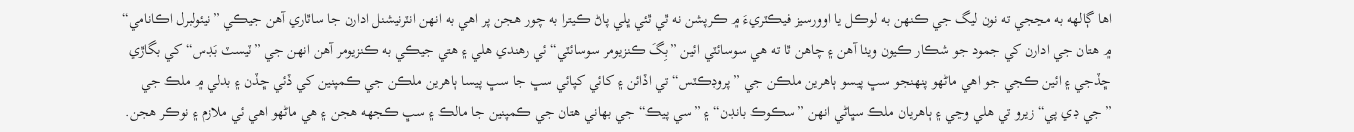اها ڳالهه به مڃجي ته نون ليگ جي ڪنهن به لوڪل يا اوورسيز فيڪٽريءَ ۾ ڪرپشن نه ٿي ٿئي ڀلي پاڻ ڪيترا به چور هجن پر اهي به انهن انٽرنيشنل ادارن جا ساٿاري آهن جيڪي ”نيئولبرل اڪانامي“ ۾ هتان جي ادارن کي جمود جو شڪار ڪيون ويٺا آهن ۽ چاهن ٿا ته هي سوسائٽي ائين ”بِگَ ڪنزيومر سوسائٽي“ ئي رهندي هلي ۽ هتي جيڪي به ڪنزيومر آهن انهن جي ”ٽيسٽ بَڊس“ کي بگاڙي ڇڏجي ۽ ائين ڪجي جو اهي ماڻهو پنهنجو سڀ پيسو ٻاهرين ملڪن جي ”پروڊڪٽس“ تي اڏائن ۽ کائي کپائي سڀ جا سڀ پيسا ٻاهرين ملڪن جي ڪمپنين کي ڏئي ڇڏن ۽ بدلي ۾ ملڪ جي ”جي ڊي پي“ زيرو تي هلي وڃي ۽ ٻاهريان ملڪ سڀاڻي انهن ”سڪوڪ بانڊن“ ۽ ”سي پيڪ“ جي بهاني هتان جي ڪمپنين جا مالڪ ۽ سڀ ڪجھه هجن ۽ هي ماڻهو اهي ئي ملازم ۽ نوڪر هجن.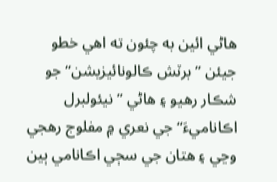هاڻي ائين به چئون ته اهي خطو جيئن ”برٽش ڪالونائيزيشن“ جو شڪار رهيو ۽ هاڻي ”نيئولبرل اڪاناميءَ“ جي نعري ۾ مفلوج رهجي وڃي ۽ هتان جي سڄي اڪانامي ٻين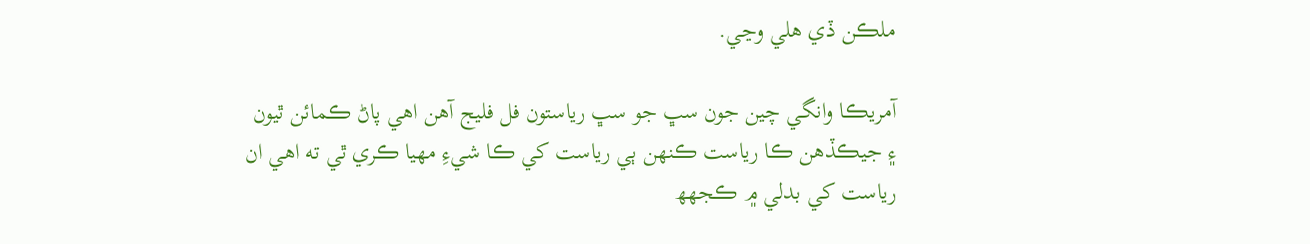ملڪن ڏي هلي وڃي.

آمريڪا وانگي چين جون سڀ جو سڀ رياستون فل فليج آهن اهي پاڻ ڪمائن ٿيون ۽ جيڪڏهن ڪا رياست ڪنهن ٻي رياست کي ڪا شيءِ مهيا ڪري ٿي ته اهي ان رياست کي بدلي ۾ ڪجهھ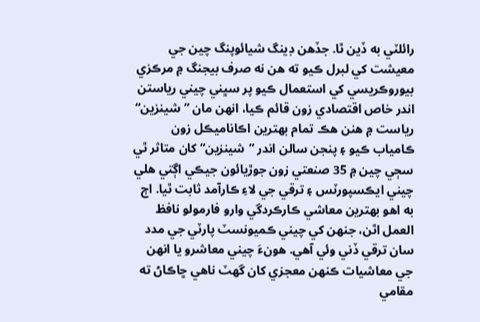رائلٽي به ڏين ٿا. جڏهن ڊينگ شيائوپنگ چين جي معيشت کي لبرل ڪيو ته هن نه صرف بيجنگ ۾ مرڪزي بيوروڪريسي کي استعمال ڪيو پر سڀني چيني رياستن اندر خاص اقتصادي زون قائم ڪيا، انهن مان ”شينزين“ رياست ۾ هنن هڪ تمام بهترين اڪاناميڪل زون ڪامياب ڪيو ۽ پنجن سالن اندر ”شينزين“ کان متاثر ٿي سڄي چين ۾ 35 صنعتي زون جوڙيائون جيڪي اڳتي هلي چيني ايڪسپورٽس ۽ ترقي جي لاءِ ڪارآمد ثابت ٿيا. اڄ به اهو بهترين معاشي ڪارڪردگي وارو فارمولو نافظ العمل اٿن، جنهن کي چيني ڪميونسٽ پارٽي جي مدد سان ترقي ڏني وئي آهي. هونءَ چيني معاشرو يا انهن جي معاشيات ڪنهن معجزي کان گھٽ ناهي ڇاڪاڻ ته مقامي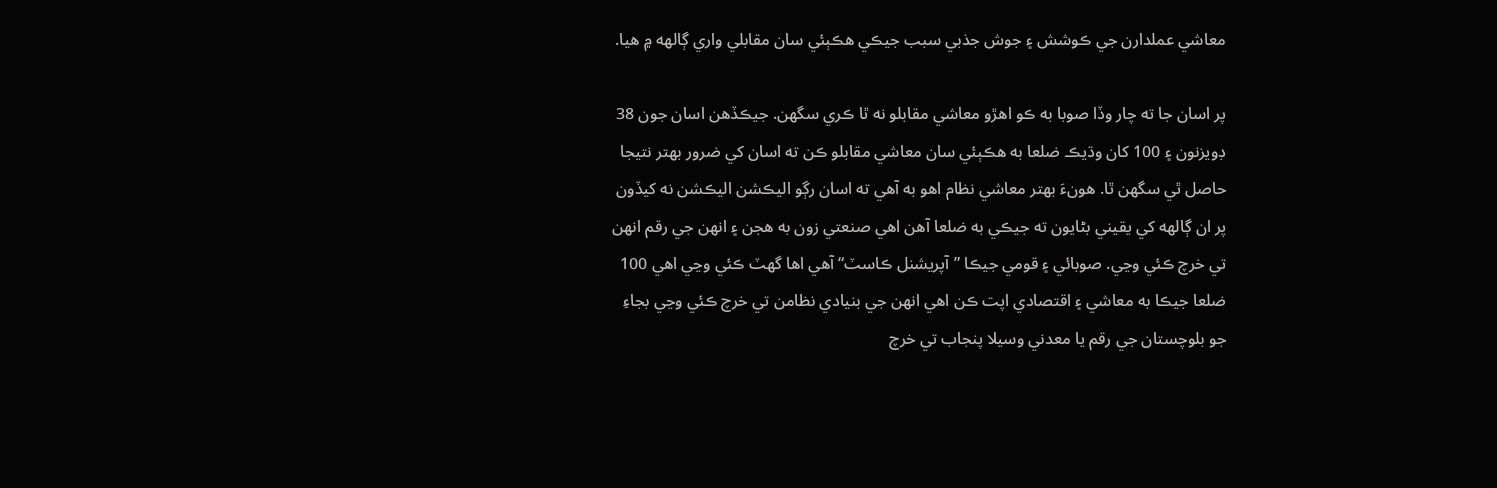معاشي عملدارن جي ڪوشش ۽ جوش جذبي سبب جيڪي هڪٻئي سان مقابلي واري ڳالهه ۾ هيا.

پر اسان جا ته چار وڏا صوبا به ڪو اهڙو معاشي مقابلو نه ٿا ڪري سگهن. جيڪڏهن اسان جون 38 ڊويزنون ۽ 100 کان وڌيڪ ضلعا به هڪٻئي سان معاشي مقابلو ڪن ته اسان کي ضرور بهتر نتيجا حاصل ٿي سگهن ٿا. هونءَ بهتر معاشي نظام اهو به آهي ته اسان رڳو اليڪشن اليڪشن نه کيڏون پر ان ڳالهه کي يقيني بڻايون ته جيڪي به ضلعا آهن اهي صنعتي زون به هجن ۽ انهن جي رقم انهن تي خرچ ڪئي وڃي. صوبائي ۽ قومي جيڪا ”آپريشنل ڪاسٽ“ آهي اها گهٽ ڪئي وڃي اهي 100 ضلعا جيڪا به معاشي ۽ اقتصادي اپت ڪن اهي انهن جي بنيادي نظامن تي خرچ ڪئي وڃي بجاءِ جو بلوچستان جي رقم يا معدني وسيلا پنجاب تي خرچ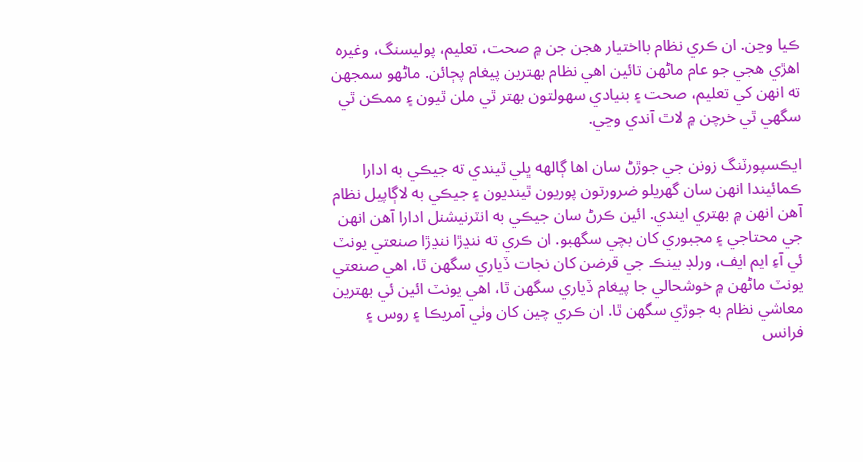ڪيا وڃن. ان ڪري نظام بااختيار هجن جن ۾ صحت، تعليم، پوليسنگ، وغيره اهڙي هجي جو عام ماڻهن تائين اهي نظام بهترين پيغام پڄائن. ماڻهو سمجهن ته انهن کي تعليم، صحت ۽ بنيادي سهولتون بهتر ٿي ملن ٿيون ۽ ممڪن ٿي سگهي ٿي خرچن ۾ لاٿ آندي وڃي.

ايڪسپورٽنگ زونن جي جوڙڻ سان اها ڳالهه ڀلي ٿيندي ته جيڪي به ادارا ڪمائيندا انهن سان گهريلو ضرورتون پوريون ٿينديون ۽ جيڪي به لاڳاپيل نظام آهن انهن ۾ بهتري ايندي. ائين ڪرڻ سان جيڪي به انٽرنيشنل ادارا آهن انهن جي محتاجي ۽ مجبوري کان بچي سگهبو. ان ڪري ته ننڍڙا ننڍڙا صنعتي يونٽ ئي آءِ ايم ايف، ورلڊ بينڪ جي قرضن کان نجات ڏياري سگهن ٿا، اهي صنعتي يونٽ ماڻهن ۾ خوشحالي جا پيغام ڏياري سگهن ٿا، اهي يونٽ ائين ئي بهترين معاشي نظام به جوڙي سگهن ٿا. ان ڪري چين کان وٺي آمريڪا ۽ روس ۽ فرانس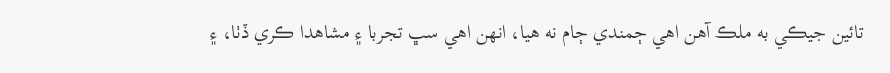تائين جيڪي به ملڪ آهن اهي ڄمندي ڄام نه هيا، انهن اهي سڀ تجربا ۽ مشاهدا ڪري ڏٺا، ۽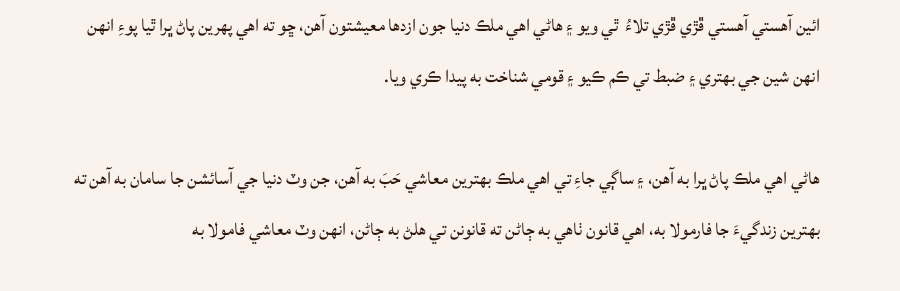ائين آهستي آهستي ڦڙي ڦڙي تلاءُ  ٿي ويو ۽ هاڻي اهي ملڪ دنيا جون ازدها معيشتون آهن، ڇو ته اهي پهرين پاڻ ڀرا ٿيا پوءِ انهن انهن شين جي بهتري ۽ ضبط تي ڪم ڪيو ۽ قومي شناخت به پيدا ڪري ويا.

هاڻي اهي ملڪ پاڻ ڀرا به آهن، ۽ ساڳي جاءِ تي اهي ملڪ بهترين معاشي حَبَ به آهن، جن وٽ دنيا جي آسائشن جا سامان به آهن ته بهترين زندگيءَ جا فارمولا به، اهي قانون ٺاهي به ڄاڻن ته قانونن تي هلڻ به ڄاڻن، انهن وٽ معاشي فامولا به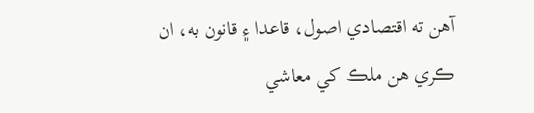آهن ته اقتصادي اصول، قاعدا ۽ قانون به، ان ڪري هن ملڪ کي معاشي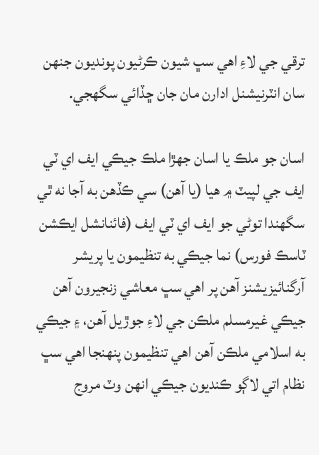ترقي جي لاءِ اهي سڀ شيون ڪرڻيون پونديون جنهن سان انٽرنيشنل ادارن مان جان ڇڏائي سگهجي.

اسان جو ملڪ يا اسان جهڙا ملڪ جيڪي ايف اي ٽي ايف جي لپيٽ ۾ هيا (يا آهن) سي ڪڏهن به آجا نه ٿي سگهندا توڻي جو ايف اي ٽي ايف (فائنانشل ايڪشن ٽاسڪ فورس) نما جيڪي به تنظيمون يا پريشر آرگنائيزيشنز آهن پر اهي سڀ معاشي زنجيرون آهن جيڪي غيرمسلم ملڪن جي لاءِ جوڙيل آهن، ۽ جيڪي به اسلامي ملڪن آهن اهي تنظيمون پنهنجا اهي سڀ نظام اتي لاڳو ڪنديون جيڪي انهن وٽ مروج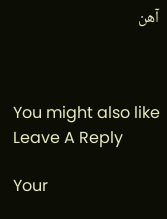آهن



You might also like
Leave A Reply

Your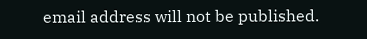email address will not be published.